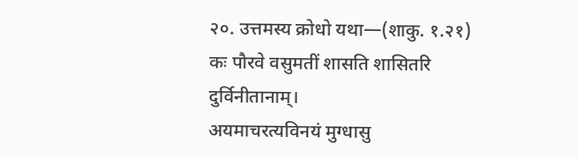२०. उत्तमस्य क्रोधो यथा—(शाकु. १.२१)
कः पौरवे वसुमतीं शासति शासितरि दुर्विनीतानाम्।
अयमाचरत्यविनयं मुग्धासु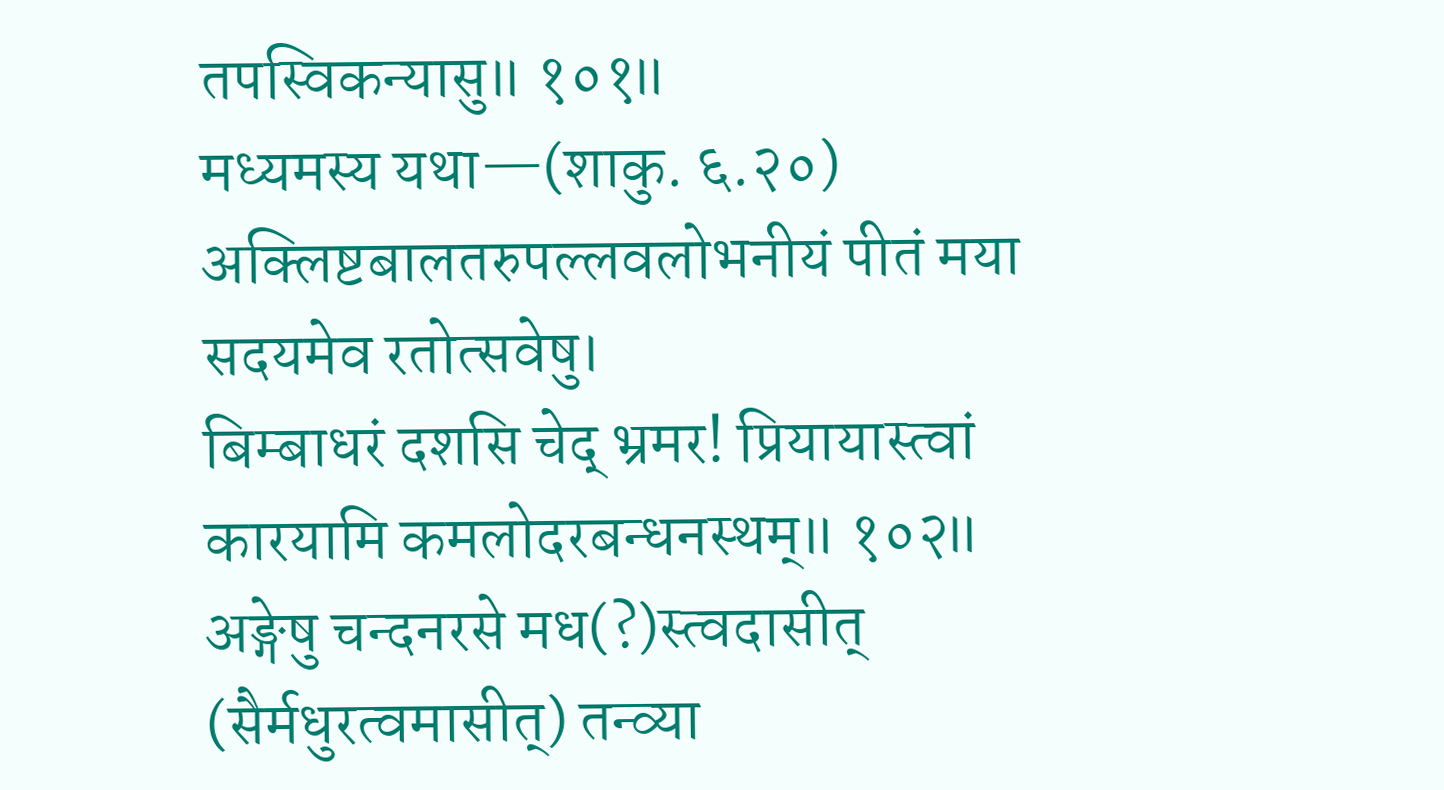तपस्विकन्यासु॥ १०१॥
मध्यमस्य यथा—(शाकु. ६.२०)
अक्लिष्टबालतरुपल्लवलोभनीयं पीतं मया सदयमेव रतोत्सवेषु।
बिम्बाधरं दशसि चेद् भ्रमर! प्रियायास्त्वां कारयामि कमलोदरबन्धनस्थम्॥ १०२॥
अङ्गेषु चन्दनरसे मध(?)स्त्वदासीत् (सैर्मधुरत्वमासीत्) तन्व्या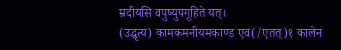म्रदीयसि वपुष्युपगूहिते यत्।
(उद्धृत्य) कामकमनीयमकाण्ड एव(/एतत्)१ कालेन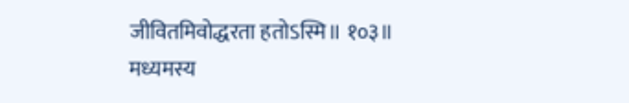जीवितमिवोद्धरता हतोऽस्मि॥ १०३॥
मध्यमस्य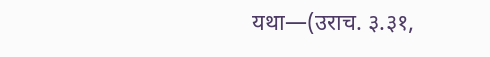यथा—(उराच. ३.३१,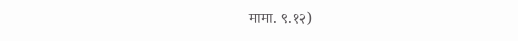मामा. ९.१२)